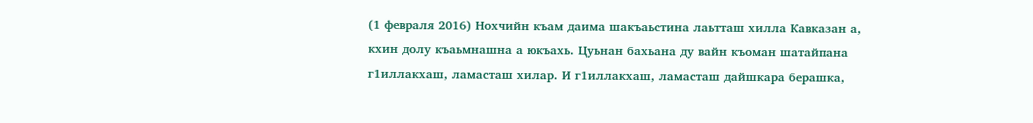(1 февраля 2016) Нохчийн къам даима шакъаьстина лаьтташ хилла Кавказан а, кхин долу къаьмнашна а юкъахь. Цуьнан бахьана ду вайн къоман шатайпана г1иллакхаш, ламасташ хилар. И г1иллакхаш, ламасташ дайшкара берашка,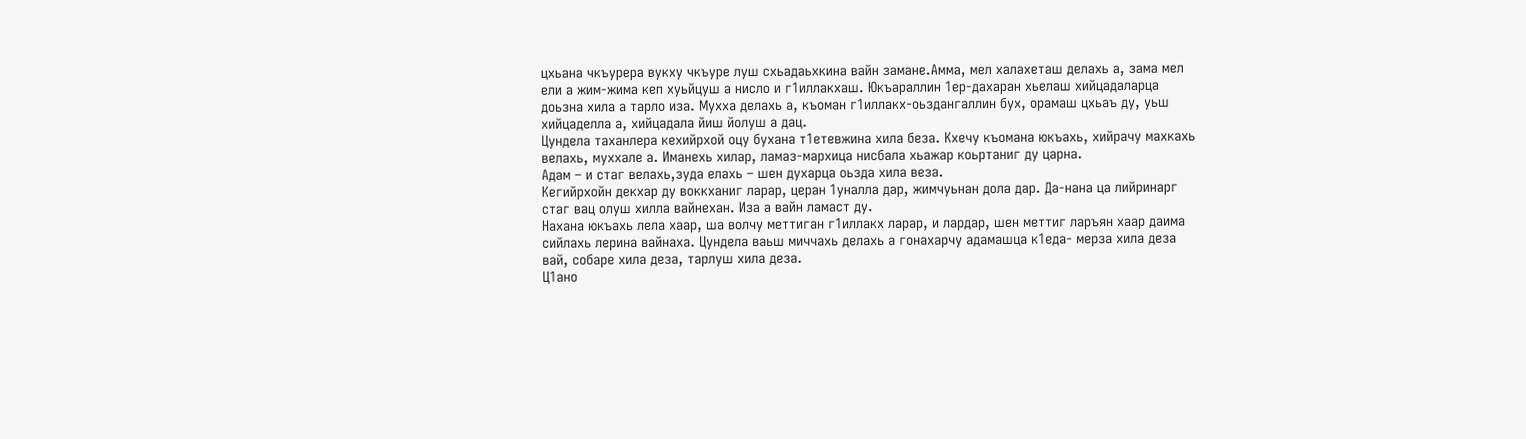цхьана чкъурера вукху чкъуре луш схьадаьхкина вайн замане.Амма, мел халахеташ делахь а, зама мел ели а жим-жима кеп хуьйцуш а нисло и г1иллакхаш. Юкъараллин 1ер-дахаран хьелаш хийцадаларца доьзна хила а тарло иза. Мухха делахь а, къоман г1иллакх-оьздангаллин бух, орамаш цхьаъ ду, уьш хийцаделла а, хийцадала йиш йолуш а дац.
Цундела таханлера кехийрхой оцу бухана т1етевжина хила беза. Кхечу къомана юкъахь, хийрачу махкахь велахь, муххале а. Иманехь хилар, ламаз-мархица нисбала хьажар коьртаниг ду царна.
Адам – и стаг велахь,зуда елахь – шен духарца оьзда хила веза.
Кегийрхойн декхар ду воккханиг ларар, церан 1уналла дар, жимчуьнан дола дар. Да-нана ца лийринарг стаг вац олуш хилла вайнехан. Иза а вайн ламаст ду.
Нахана юкъахь лела хаар, ша волчу меттиган г1иллакх ларар, и лардар, шен меттиг ларъян хаар даима сийлахь лерина вайнаха. Цундела ваьш миччахь делахь а гонахарчу адамашца к1еда- мерза хила деза вай, собаре хила деза, тарлуш хила деза.
Ц1ано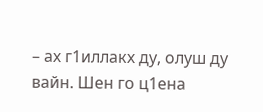– ах г1иллакх ду, олуш ду вайн. Шен го ц1ена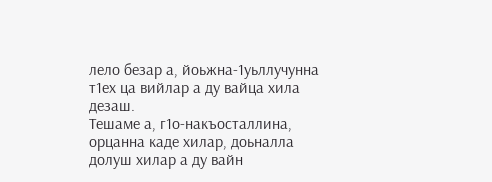лело безар а, йоьжна-1уьллучунна т1ех ца вийлар а ду вайца хила дезаш.
Тешаме а, г1о-накъосталлина, орцанна каде хилар, доьналла долуш хилар а ду вайн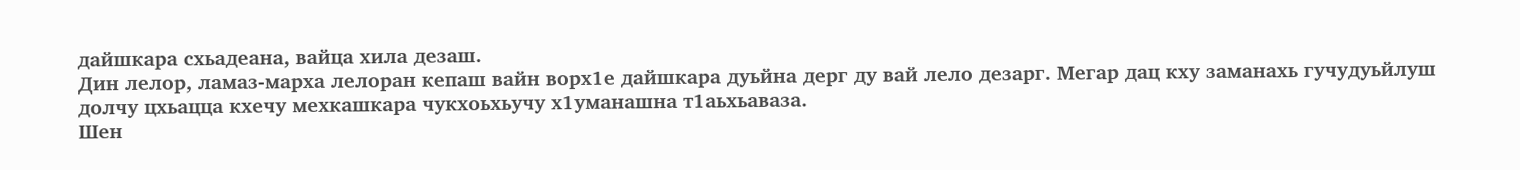дайшкара схьадеана, вайца хила дезаш.
Дин лелор, ламаз-марха лелоран кепаш вайн ворх1е дайшкара дуьйна дерг ду вай лело дезарг. Мегар дац кху заманахь гучудуьйлуш долчу цхьацца кхечу мехкашкара чукхоьхьучу х1уманашна т1аьхьаваза.
Шен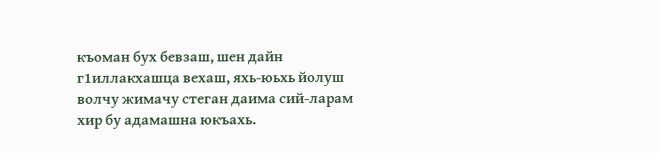къоман бух бевзаш, шен дайн г1иллакхашца вехаш, яхь-юьхь йолуш волчу жимачу стеган даима сий-ларам хир бу адамашна юкъахь.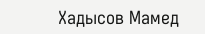Хадысов Мамед